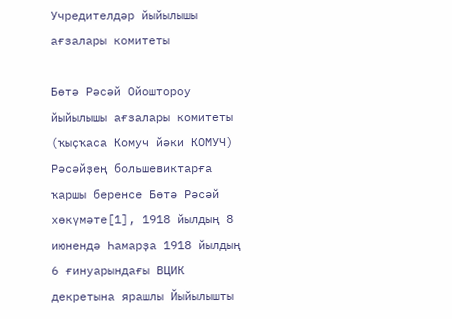Учредителдәр йыйылышы ағзалары комитеты

Бөтә Рәсәй Ойоштороу йыйылышы ағзалары комитеты (ҡыҫҡаса Комуч йәки КОМУЧ) Рәсәйҙең большевиктарға ҡаршы беренсе Бөтә Рәсәй хөкүмәте[1], 1918 йылдың 8 июнендә Һамарҙа 1918 йылдың 6 ғинуарындағы ВЦИК декретына ярашлы Йыйылышты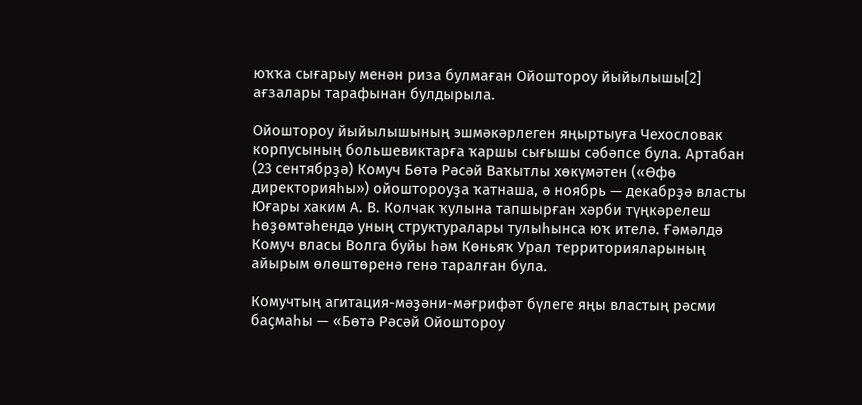юҡҡа сығарыу менән риза булмаған Ойоштороу йыйылышы[2] ағзалары тарафынан булдырыла.

Ойоштороу йыйылышының эшмәкәрлеген яңыртыуға Чехословак корпусының большевиктарға ҡаршы сығышы сәбәпсе була. Артабан (23 сентябрҙә) Комуч Бөтә Рәсәй Ваҡытлы хөкүмәтен («Өфө директорияһы») ойоштороуҙа ҡатнаша, ә ноябрь — декабрҙә власты Юғары хаким А. В. Колчак ҡулына тапшырған хәрби түңкәрелеш һөҙөмтәһендә уның структуралары тулыһынса юҡ ителә. Ғәмәлдә Комуч власы Волга буйы һәм Көньяҡ Урал территорияларының айырым өлөштөренә генә таралған була.

Комучтың агитация-мәҙәни-мәғрифәт бүлеге яңы властың рәсми баҫмаһы — «Бөтә Рәсәй Ойоштороу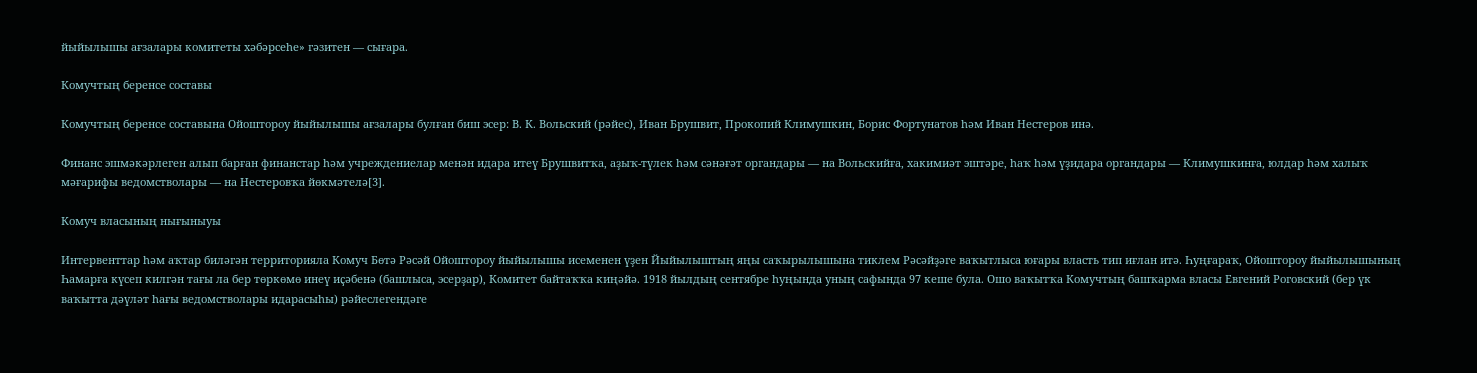йыйылышы ағзалары комитеты хәбәрсеһе» гәзитен — сығара.

Комучтың беренсе составы

Комучтың беренсе составына Ойоштороу йыйылышы ағзалары булған биш эсер: В. К. Вольский (рәйес), Иван Брушвит, Прокопий Климушкин, Борис Фортунатов һәм Иван Нестеров инә.

Финанс эшмәкәрлеген алып барған финанстар һәм учреждениелар менән идара итеү Брушвитҡа, аҙыҡ-түлек һәм сәнәғәт органдары — на Вольскийға, хакимиәт эштәре, һаҡ һәм үҙидара органдары — Климушкинға, юлдар һәм халыҡ мәғарифы ведомстволары — на Нестеровҡа йөкмәтелә[3].

Комуч власының нығыныуы

Интервенттар һәм аҡтар биләгән территорияла Комуч Бөтә Рәсәй Ойоштороу йыйылышы исеменен үҙен Йыйылыштың яңы саҡырылышына тиклем Рәсәйҙәге ваҡытлыса юғары власть тип иғлан итә. Һуңғараҡ, Ойоштороу йыйылышының Һамарға күсеп килгән тағы ла бер төркөмө инеү иҫәбенә (башлыса, эсерҙар), Комитет байтаҡҡа киңәйә. 1918 йылдың сентябре һуңында уның сафында 97 кеше була. Ошо ваҡытҡа Комучтың башҡарма власы Евгений Роговский (бер үк ваҡытта дәүләт һағы ведомстволары идарасыһы) рәйеслегендәге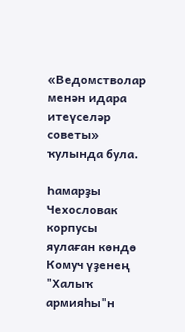«Ведомстволар менән идара итеүселәр советы» ҡулында була.

Һамарҙы Чехословак корпусы яулаған көндө Комуч үҙенең "Халыҡ армияһы"н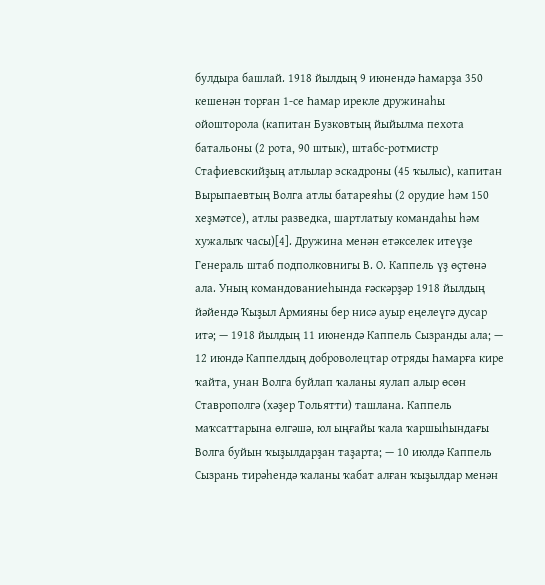булдыра башлай. 1918 йылдың 9 июнендә Һамарҙа 350 кешенән торған 1-се Һамар ирекле дружинаһы ойошторола (капитан Бузковтың йыйылма пехота батальоны (2 рота, 90 штык), штабс-ротмистр Стафиевскийҙың атлылар эскадроны (45 ҡылыс), капитан Вырыпаевтың Волга атлы батареяһы (2 орудие һәм 150 хеҙмәтсе), атлы разведка, шартлатыу командаһы һәм хужалыҡ часы)[4]. Дружина менән етәкселек итеүҙе Генераль штаб подполковнигы В. О. Каппель үҙ өҫтөнә ала. Уның командованиеһында ғәскәрҙәр 1918 йылдың йәйендә Ҡыҙыл Армияны бер нисә ауыр еңелеүгә дусар итә; — 1918 йылдың 11 июнендә Каппель Сызранды ала; — 12 июндә Каппелдың доброволецтар отряды Һамарға кире ҡайта, унан Волга буйлап ҡаланы яулап алыр өсөн Ставрополгә (хәҙер Тольятти) ташлана. Каппель маҡсаттарына өлгәшә, юл ыңғайы ҡала ҡаршыһындағы Волга буйын ҡыҙылдарҙан таҙарта; — 10 июлдә Каппель Сызрань тирәһендә ҡаланы ҡабат алған ҡыҙылдар менән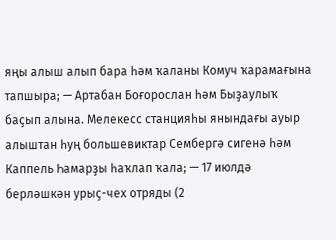яңы алыш алып бара һәм ҡаланы Комуч ҡарамағына тапшыра; — Артабан Боғорослан һәм Быҙаулыҡ баҫып алына. Мелекесс станцияһы янындағы ауыр алыштан һуң большевиктар Сембергә сигенә һәм Каппель Һамарҙы һаҡлап ҡала; — 17 июлдә берләшкән урыҫ-чех отряды (2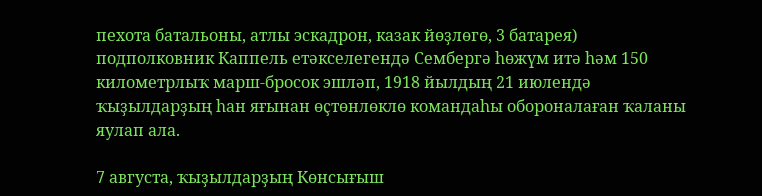пехота батальоны, атлы эскадрон, казак йөҙлөгө, 3 батарея) подполковник Каппель етәкселегендә Сембергә һөжүм итә һәм 150 километрлыҡ марш-бросок эшләп, 1918 йылдың 21 июлендә ҡыҙылдарҙың һан яғынан өҫтөнлөклө командаһы обороналаған ҡаланы яулап ала.

7 августа, ҡыҙылдарҙың Көнсығыш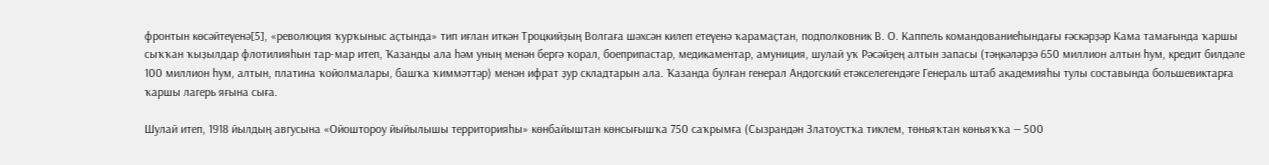фронтын көсәйтеүенә[5], «революция ҡурҡыныс аҫтында» тип иғлан иткән Троцкийҙың Волгаға шәхсән килеп етеүенә ҡарамаҫтан, подполковник В. О. Каппель командованиеһындағы ғәскәрҙәр Кама тамағында ҡаршы сыҡҡан ҡыҙылдар флотилияһын тар-мар итеп, Ҡазанды ала һәм уның менән бергә ҡорал, боеприпастар, медикаментар, амуниция, шулай уҡ Рәсәйҙең алтын запасы (тәңкәләрҙә 650 миллион алтын һум, кредит билдәле 100 миллион һум, алтын, платина ҡойолмалары, башҡа ҡиммәттәр) менән ифрат ҙур складтарын ала. Ҡазанда булған генерал Андогский етәкселегендәге Генераль штаб академияһы тулы составында большевиктарға ҡаршы лагерь яғына сыға.

Шулай итеп, 1918 йылдың авгусына «Ойоштороу йыйылышы территорияһы» көнбайыштан көнсығышҡа 750 саҡрымға (Сызрандән Златоустҡа тиклем, төньяҡтан көньяҡҡа — 500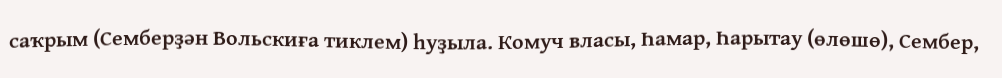саҡрым (Семберҙән Вольскиға тиклем) һуҙыла. Комуч власы, Һамар, Һарытау (өлөшө), Сембер,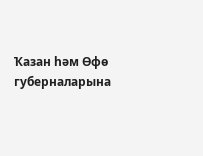Ҡазан һәм Өфө губерналарына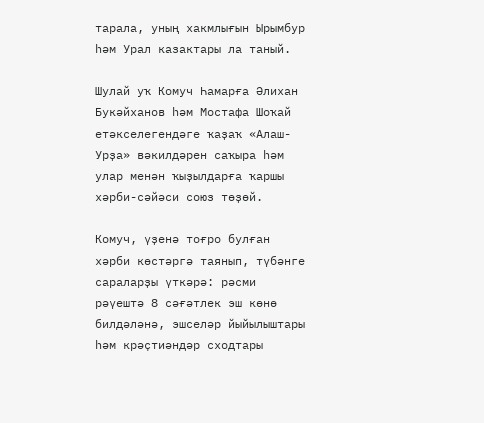тарала, уның хакмлығын Ырымбур һәм Урал казактары ла таный.

Шулай уҡ Комуч Һамарға Әлихан Букәйханов һәм Мостафа Шоҡай етәкселегендәге ҡаҙаҡ «Алаш-Урҙа» вәкилдәрен саҡыра һәм улар менән ҡыҙылдарға ҡаршы хәрби-сәйәси союз төҙөй.

Комуч, үҙенә тоғро булған хәрби көстәргә таянып, түбәнге сараларҙы үткәрә: рәсми рәүештә 8 сәғәтлек эш көнө билдәләнә, эшселәр йыйылыштары һәм крәҫтиәндәр сходтары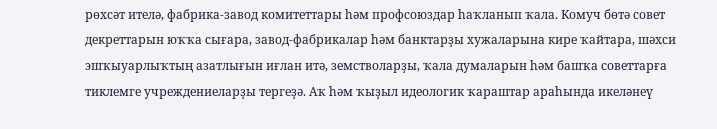рөхсәт ителә, фабрика-завод комитеттары һәм профсоюздар һаҡланып ҡала. Комуч бөтә совет декреттарын юҡҡа сығара, завод-фабрикалар һәм банктарҙы хужаларына кире ҡайтара, шәхси эшҡыуарлыҡтың азатлығын иғлан итә, земстволарҙы, ҡала думаларын һәм башҡа советтарға тиклемге учреждениеларҙы тергеҙә. Аҡ һәм ҡыҙыл идеологик ҡараштар араһында икеләнеү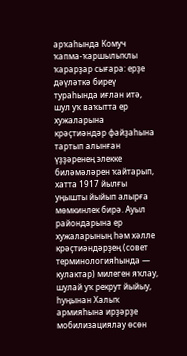арҡаһында Комуч ҡапма-ҡаршылыҡлы ҡарарҙар сығара: ерҙе дәүләткә биреү тураһында иғлан итә, шул уҡ ваҡытта ер хужаларына крәҫтиәндәр файҙаһына тартып алынған үҙҙәренең элекке биләмәләрен ҡайтарып, хатта 1917 йылғы уңышты йыйып алырға мөмкинлек бирә. Ауыл райондарына ер хужаларының һәм хәлле крәҫтиәндәрҙең (совет терминологияһында — кулактар) милеген яҡлау, шулай уҡ рекрут йыйыу, һуңынан Халыҡ армияһына ирҙәрҙе мобилизациялау өсөн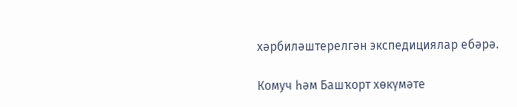хәрбиләштерелгән экспедициялар ебәрә.

Комуч һәм Башҡорт хөкүмәте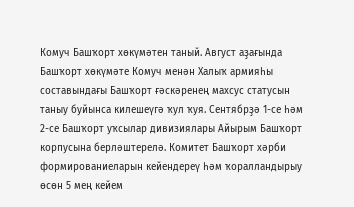Комуч Башҡорт хөкүмәтен таный. Август аҙағында Башҡорт хөкүмәте Комуч менән Халыҡ армияһы составындағы Башҡорт ғәскәренең махсус статусын таныу буйынса килешеүгә ҡул ҡуя. Сентябрҙә 1-се һәм 2-се Башҡорт уҡсылар дивизиялары Айырым Башҡорт корпусына берләштерелә. Комитет Башҡорт хәрби формированиеларын кейендереү һәм ҡоралландырыу өсөн 5 мең кейем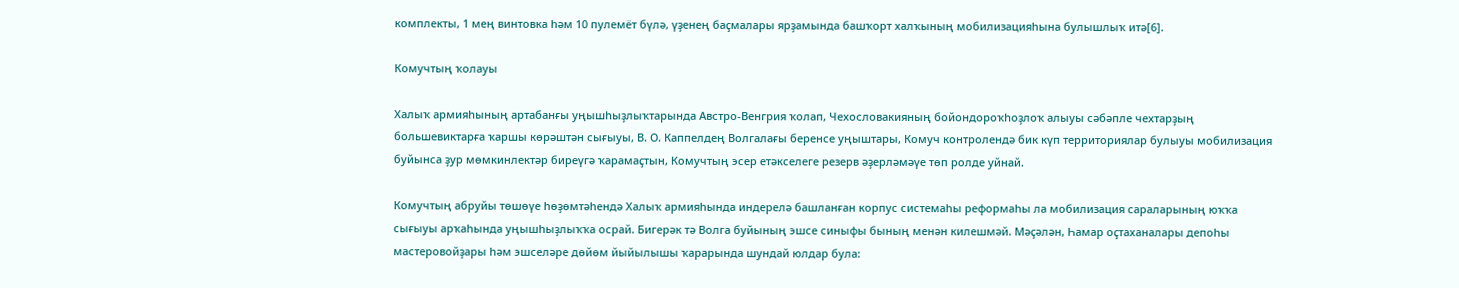комплекты, 1 мең винтовка һәм 10 пулемёт бүлә, үҙенең баҫмалары ярҙамында башҡорт халҡының мобилизацияһына булышлыҡ итә[6].

Комучтың ҡолауы

Халыҡ армияһының артабанғы уңышһыҙлыҡтарында Австро-Венгрия ҡолап, Чехословакияның бойондороҡһоҙлоҡ алыуы сәбәпле чехтарҙың большевиктарға ҡаршы көрәштән сығыуы, В. О. Каппелдең Волгалағы беренсе уңыштары, Комуч контролендә бик күп территориялар булыуы мобилизация буйынса ҙур мөмкинлектәр биреүгә ҡарамаҫтын, Комучтың эсер етәкселеге резерв әҙерләмәүе төп ролде уйнай.

Комучтың абруйы төшөүе һөҙөмтәһендә Халыҡ армияһында индерелә башланған корпус системаһы реформаһы ла мобилизация сараларының юҡҡа сығыуы арҡаһында уңышһыҙлыҡҡа осрай. Бигерәк тә Волга буйының эшсе синыфы бының менән килешмәй. Мәҫәлән, Һамар оҫтаханалары депоһы мастеровойҙары һәм эшселәре дөйөм йыйылышы ҡарарында шундай юлдар була: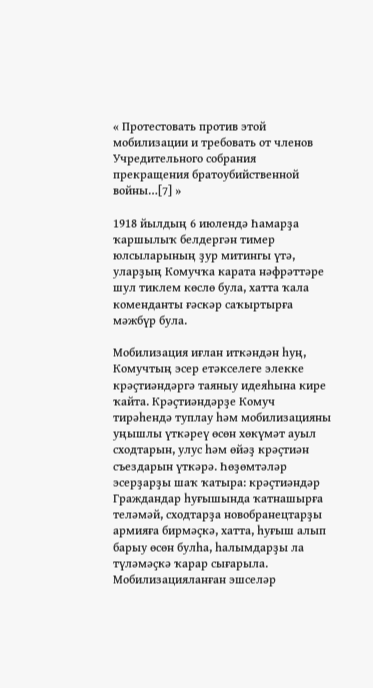« Протестовать против этой мобилизации и требовать от членов Учредительного собрания прекращения братоубийственной войны…[7] »

1918 йылдың 6 июлендә Һамарҙа ҡаршылыҡ белдергән тимер юлсыларының ҙур митингы үтә, уларҙың Комучҡа карата нәфрәттәре шул тиклем көслө була, хатта ҡала коменданты ғәскәр саҡыртырға мәжбүр була.

Мобилизация иғлан иткәндән һуң, Комучтың эсер етәкселеге элекке крәҫтиәндәргә таяныу идеяһына кире ҡайта. Крәҫтиәндәрҙе Комуч тирәһендә туплау һәм мобилизацияны уңышлы үткәреү өсөн хөкүмәт ауыл сходтарын, улус һәм өйәҙ крәҫтиән съездарын үткәрә. Һөҙөмтәләр эсерҙарҙы шаҡ ҡатыра: крәҫтиәндәр Граждандар һуғышында ҡатнашырға теләмәй, сходтарҙа новобранецтарҙы армияға бирмәҫкә, хатта, һуғыш алып барыу өсөн булһа, һалымдарҙы ла түләмәҫкә ҡарар сығарыла. Мобилизацияланған эшселәр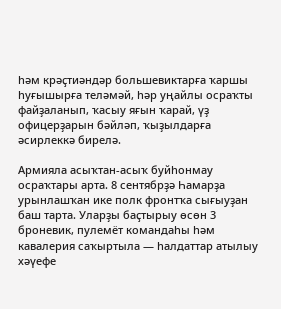һәм крәҫтиәндәр большевиктарға ҡаршы һуғышырға теләмәй, һәр уңайлы осраҡты файҙаланып, ҡасыу яғын ҡарай, үҙ офицерҙарын бәйләп, ҡыҙылдарға әсирлеккә бирелә.

Армияла асыҡтан-асыҡ буйһонмау осраҡтары арта. 8 сентябрҙә Һамарҙа урынлашҡан ике полк фронтҡа сығыуҙан баш тарта. Уларҙы баҫтырыу өсөн 3 броневик, пулемёт командаһы һәм кавалерия саҡыртыла — һалдаттар атылыу хәүефе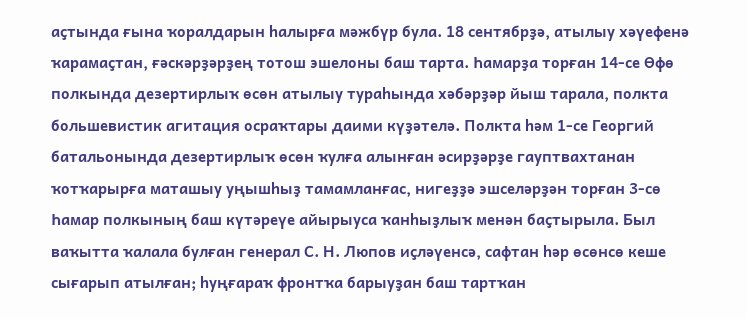аҫтында ғына ҡоралдарын һалырға мәжбүр була. 18 сентябрҙә, атылыу хәүефенә ҡарамаҫтан, ғәскәрҙәрҙең тотош эшелоны баш тарта. Һамарҙа торған 14-се Өфө полкында дезертирлыҡ өсөн атылыу тураһында хәбәрҙәр йыш тарала, полкта большевистик агитация осраҡтары даими күҙәтелә. Полкта һәм 1-се Георгий батальонында дезертирлыҡ өсөн ҡулға алынған әсирҙәрҙе гауптвахтанан ҡотҡарырға маташыу уңышһыҙ тамамланғас, нигеҙҙә эшселәрҙән торған 3-сө Һамар полкының баш күтәреүе айырыуса ҡанһыҙлыҡ менән баҫтырыла. Был ваҡытта ҡалала булған генерал С. Н. Люпов иҫләүенсә, сафтан һәр өсөнсө кеше сығарып атылған; һуңғараҡ фронтҡа барыуҙан баш тартҡан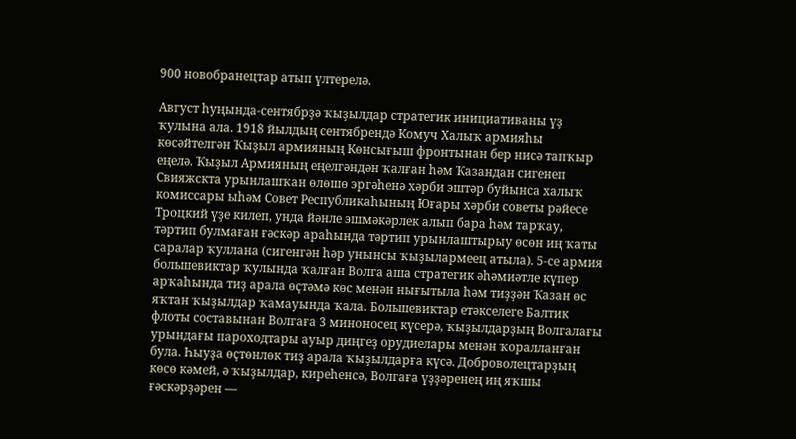900 новобранецтар атып үлтерелә.

Август һуңында-сентябрҙә ҡыҙылдар стратегик инициативаны үҙ ҡулына ала. 1918 йылдың сентябрендә Комуч Халыҡ армияһы көсәйтелгән Ҡыҙыл армияның Көнсығыш фронтынан бер нисә тапҡыр еңелә. Ҡыҙыл Армияның еңелгәндән ҡалған һәм Ҡазандан сигенеп Свияжскта урынлашҡан өлөшө эргәһенә хәрби эштәр буйынса халыҡ комиссары ыһәм Совет Республикаһының Юғары хәрби советы рәйесе Троцкий үҙе килеп, унда йәнле эшмәкәрлек алып бара һәм тарҡау, тәртип булмаған ғәскәр араһында тәртип урынлаштырыу өсөн иң ҡаты саралар ҡуллана (сигенгән һәр унынсы ҡыҙылармеец атыла). 5-се армия большевиктар ҡулында ҡалған Волга аша стратегик әһәмиәтле күпер арҡаһында тиҙ арала өҫтәмә көс менән нығытыла һәм тиҙҙән Ҡазан өс яҡтан ҡыҙылдар ҡамауында ҡала. Большевиктар етәкселеге Балтик флоты составынан Волгаға 3 миноносец күсерә, ҡыҙылдарҙың Волгалағы урындағы пароходтары ауыр диңгеҙ орудиелары менән ҡоралланған була. Һыуҙа өҫтөнлөк тиҙ арала ҡыҙылдарға күсә. Доброволецтарҙың көсө кәмей, ә ҡыҙылдар, киреһенсә, Волгаға үҙҙәренең иң яҡшы ғәскәрҙәрен —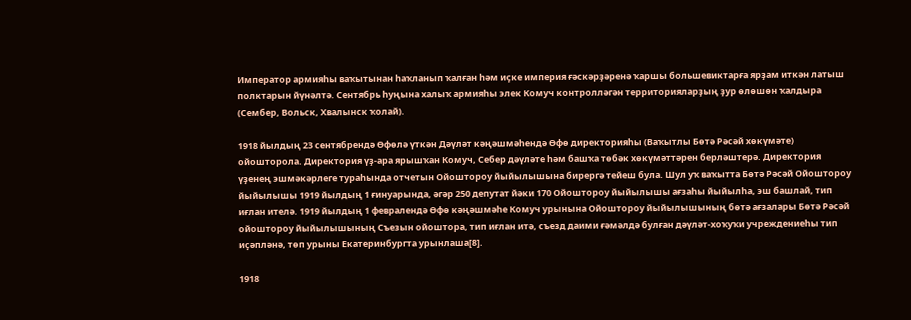Император армияһы ваҡытынан һаҡланып ҡалған һәм иҫке империя ғәскәрҙәренә ҡаршы большевиктарға ярҙам иткән латыш полктарын йүнәлтә. Сентябрь һуңына халыҡ армияһы элек Комуч контролләгән территорияларҙың ҙур өлөшөн ҡалдыра (Сембер, Вольск, Хвалынск ҡолай).

1918 йылдың 23 сентябрендә Өфөлә үткән Дәүләт кәңәшмәһендә Өфө директорияһы (Ваҡытлы Бөтә Рәсәй хөкүмәте) ойошторола. Директория үҙ-ара ярышҡан Комуч, Себер дәүләте һәм башҡа төбәк хөкүмәттәрен берләштерә. Директория үҙенең эшмәкәрлеге тураһында отчетын Ойоштороу йыйылышына бирергә тейеш була. Шул уҡ ваҡытта Бөтә Рәсәй Ойоштороу йыйылышы 1919 йылдың 1 ғинуарында, әгәр 250 депутат йәки 170 Ойоштороу йыйылышы ағзаһы йыйылһа, эш башлай, тип иғлан ителә. 1919 йылдың 1 февралендә Өфө кәңәшмәһе Комуч урынына Ойоштороу йыйылышының бөтә ағзалары Бөтә Рәсәй ойоштороу йыйылышының Съезын ойоштора, тип иғлан итә, съезд даими ғәмәлдә булған дәүләт-хоҡуҡи учреждениеһы тип иҫәпләнә, төп урыны Екатеринбургта урынлаша[8].

1918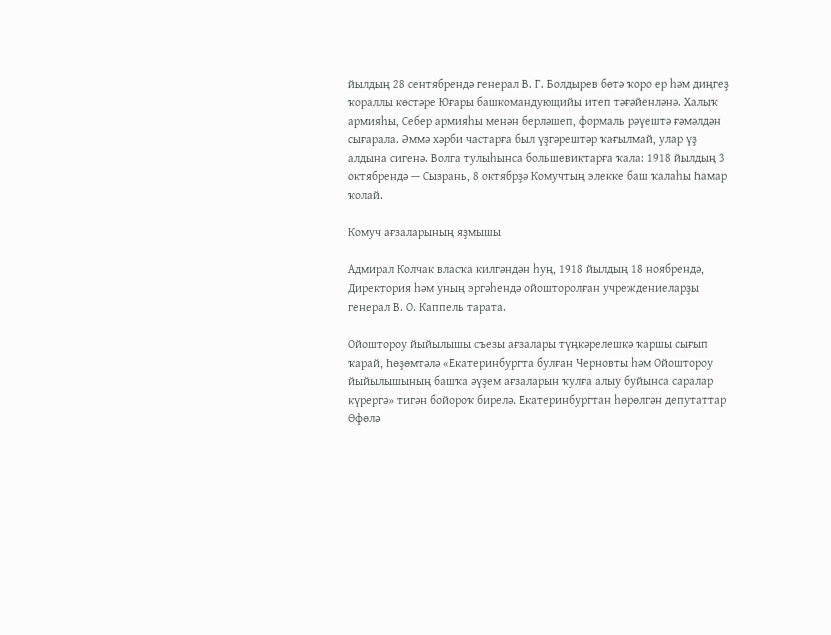йылдың 28 сентябрендә генерал В. Г. Болдырев бөтә ҡоро ер һәм диңгеҙ ҡораллы көстәре Юғары башкомандующийы итеп тәғәйенләнә. Халыҡ армияһы, Себер армияһы менән берләшеп, формаль рәүештә ғәмәлдән сығарала. Әммә хәрби частарға был үҙгәрештәр ҡағылмай, улар үҙ алдына сигенә. Волга тулыһынса большевиктарға ҡала: 1918 йылдың 3 октябрендә — Сызрань, 8 октябрҙә Комучтың элекке баш ҡалаһы Һамар ҡолай.

Комуч ағзаларының яҙмышы

Адмирал Колчак власҡа килгәндән һуң, 1918 йылдың 18 ноябрендә, Директория һәм уның эргәһендә ойошторолған учреждениеларҙы генерал В. О. Каппель тарата.

Ойоштороу йыйылышы съезы ағзалары түңкәрелешкә ҡаршы сығып ҡарай, Һөҙөмтәлә «Екатеринбургта булған Черновты һәм Ойоштороу йыйылышының башҡа әүҙем ағзаларын ҡулға алыу буйынса саралар күрергә» тигән бойороҡ бирелә. Екатеринбургтан һөрөлгән депутаттар Өфөлә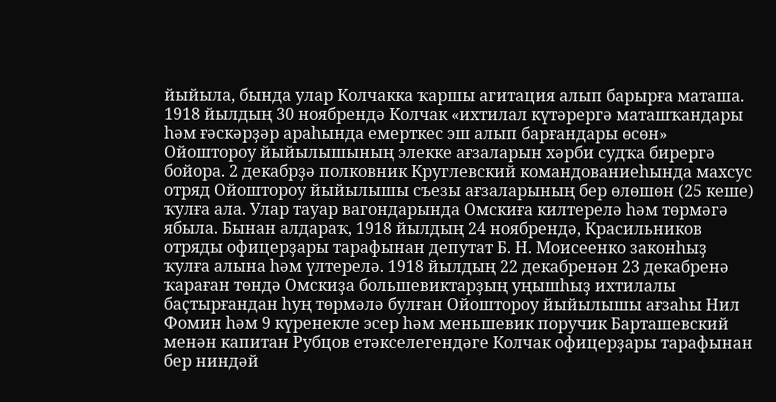йыйыла, бында улар Колчакка ҡаршы агитация алып барырға маташа. 1918 йылдың 30 ноябрендә Колчак «ихтилал күтәрергә маташҡандары һәм ғәскәрҙәр араһында емерткес эш алып барғандары өсөн» Ойоштороу йыйылышының элекке ағзаларын хәрби судҡа бирергә бойора. 2 декабрҙә полковник Круглевский командованиеһында махсус отряд Ойоштороу йыйылышы съезы ағзаларының бер өлөшөн (25 кеше) ҡулға ала. Улар тауар вагондарында Омскиға килтерелә һәм төрмәгә ябыла. Бынан алдараҡ, 1918 йылдың 24 ноябрендә, Красильников отряды офицерҙары тарафынан депутат Б. Н. Моисеенко законһыҙ ҡулға алына һәм үлтерелә. 1918 йылдың 22 декабренән 23 декабренә ҡараған төндә Омскиҙа большевиктарҙың уңышһыҙ ихтилалы баҫтырғандан һуң төрмәлә булған Ойоштороу йыйылышы ағзаһы Нил Фомин һәм 9 күренекле эсер һәм меньшевик поручик Барташевский менән капитан Рубцов етәкселегендәге Колчак офицерҙары тарафынан бер ниндәй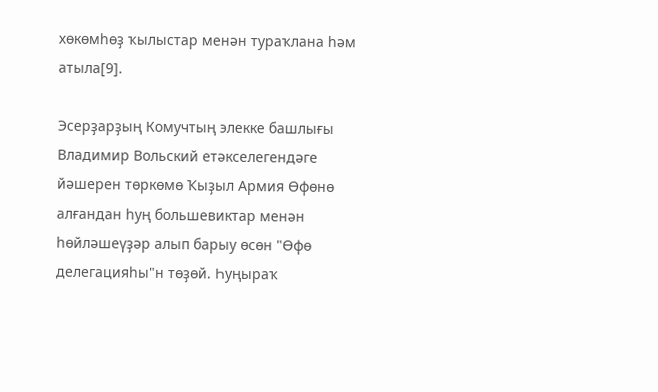хөкөмһөҙ ҡылыстар менән тураҡлана һәм атыла[9].

Эсерҙарҙың Комучтың элекке башлығы Владимир Вольский етәкселегендәге йәшерен төркөмө Ҡыҙыл Армия Өфөнө алғандан һуң большевиктар менән һөйләшеүҙәр алып барыу өсөн "Өфө делегацияһы"н төҙөй. Һуңыраҡ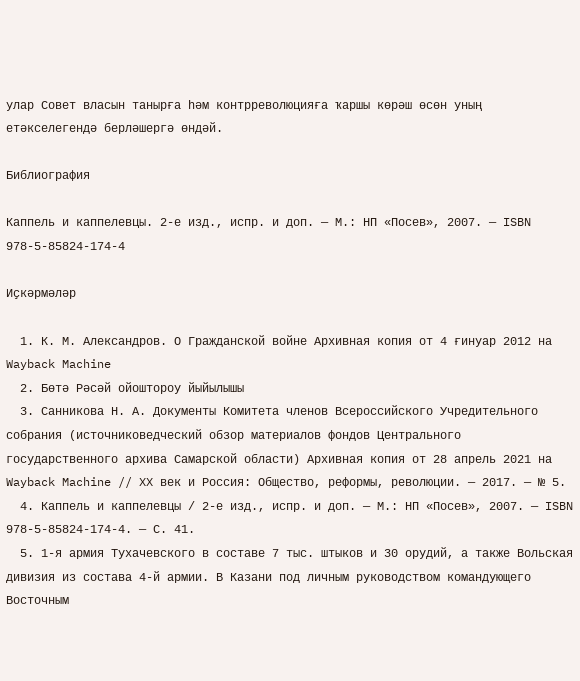улар Совет власын танырға һәм контрреволюцияға ҡаршы көрәш өсөн уның етәкселегендә берләшергә өндәй.

Библиография

Каппель и каппелевцы. 2-е изд., испр. и доп. — М.: НП «Посев», 2007. — ISBN 978-5-85824-174-4

Иҫкәрмәләр

  1. К. М. Александров. О Гражданской войне Архивная копия от 4 ғинуар 2012 на Wayback Machine
  2. Бөтә Рәсәй ойоштороу йыйылышы
  3. Санникова Н. А. Документы Комитета членов Всероссийского Учредительного собрания (источниковедческий обзор материалов фондов Центрального государственного архива Самарской области) Архивная копия от 28 апрель 2021 на Wayback Machine // XX век и Россия: Общество, реформы, революции. — 2017. — № 5.
  4. Каппель и каппелевцы / 2-е изд., испр. и доп. — М.: НП «Посев», 2007. — ISBN 978-5-85824-174-4. — С. 41.
  5. 1-я армия Тухачевского в составе 7 тыс. штыков и 30 орудий, а также Вольская дивизия из состава 4-й армии. В Казани под личным руководством командующего Восточным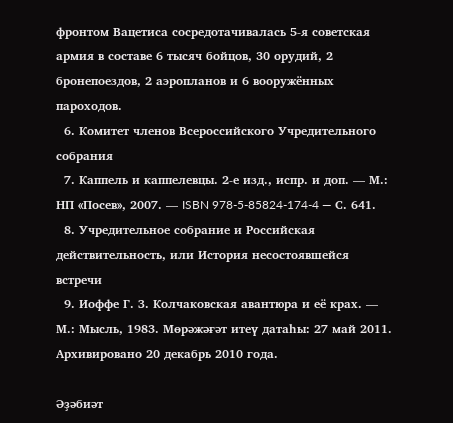фронтом Вацетиса сосредотачивалась 5-я советская армия в составе 6 тысяч бойцов, 30 орудий, 2 бронепоездов, 2 аэропланов и 6 вооружённых пароходов.
  6. Комитет членов Всероссийского Учредительного собрания
  7. Каппель и каппелевцы. 2-е изд., испр. и доп. — М.: НП «Посев», 2007. — ISBN 978-5-85824-174-4 — С. 641.
  8. Учредительное собрание и Российская действительность, или История несостоявшейся встречи
  9. Иоффе Г. З. Колчаковская авантюра и её крах. — М.: Мысль, 1983. Мөрәжәғәт итеү датаһы: 27 май 2011. Архивировано 20 декабрь 2010 года.

Әҙәбиәт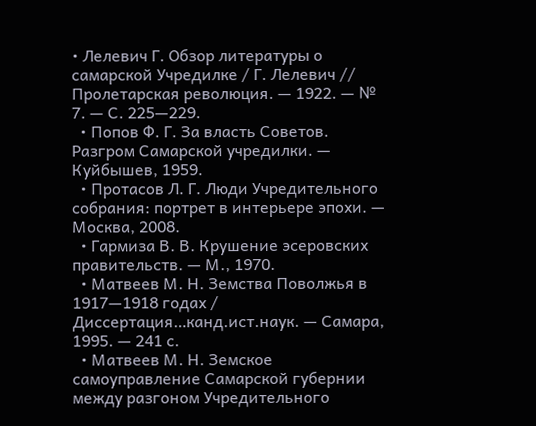• Лелевич Г. Обзор литературы о самарской Учредилке / Г. Лелевич // Пролетарская революция. — 1922. — № 7. — С. 225—229.
  • Попов Ф. Г. За власть Советов. Разгром Самарской учредилки. — Куйбышев, 1959.
  • Протасов Л. Г. Люди Учредительного собрания: портрет в интерьере эпохи. — Москва, 2008.
  • Гармиза В. В. Крушение эсеровских правительств. — М., 1970.
  • Матвеев М. Н. Земства Поволжья в 1917—1918 годах / Диссертация…канд.ист.наук. — Самара, 1995. — 241 с.
  • Матвеев М. Н. Земское самоуправление Самарской губернии между разгоном Учредительного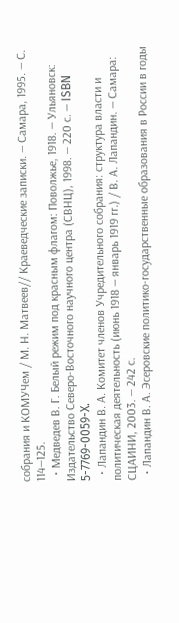собрания и КОМУЧем / М. Н. Матвеев// Краеведческие записки. — Самара, 1995. — С. 114—125.
  • Медведев В. Г. Белый режим под красным флагом: Поволжье, 1918. — Ульяновск: Издательство Северо-Восточного научного центра (СВНЦ), 1998. — 220 с. — ISBN 5-7769-0059-X.
  • Лапандин В. А. Комитет членов Учредительного собрания: структура власти и политическая деятельность (июнь 1918 — январь 1919 гг.) / В. А. Лапандин. — Самара: СЦАИНИ, 2003. — 242 с.
  • Лапандин В. А. Эсеровские политико-государственные образования в России в годы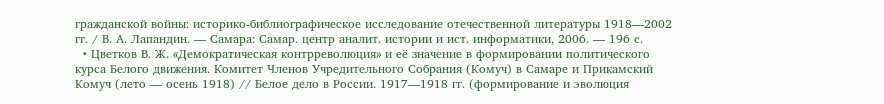гражданской войны: историко-библиографическое исследование отечественной литературы 1918—2002 гг. / В. А. Лапандин. — Самара: Самар. центр аналит. истории и ист. информатики, 2006. — 196 с.
  • Цветков В. Ж. «Демократическая контрреволюция» и её значение в формировании политического курса Белого движения. Комитет Членов Учредительного Собрания (Комуч) в Самаре и Прикамский Комуч (лето — осень 1918) // Белое дело в России. 1917—1918 гг. (формирование и эволюция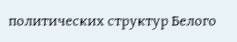политических структур Белого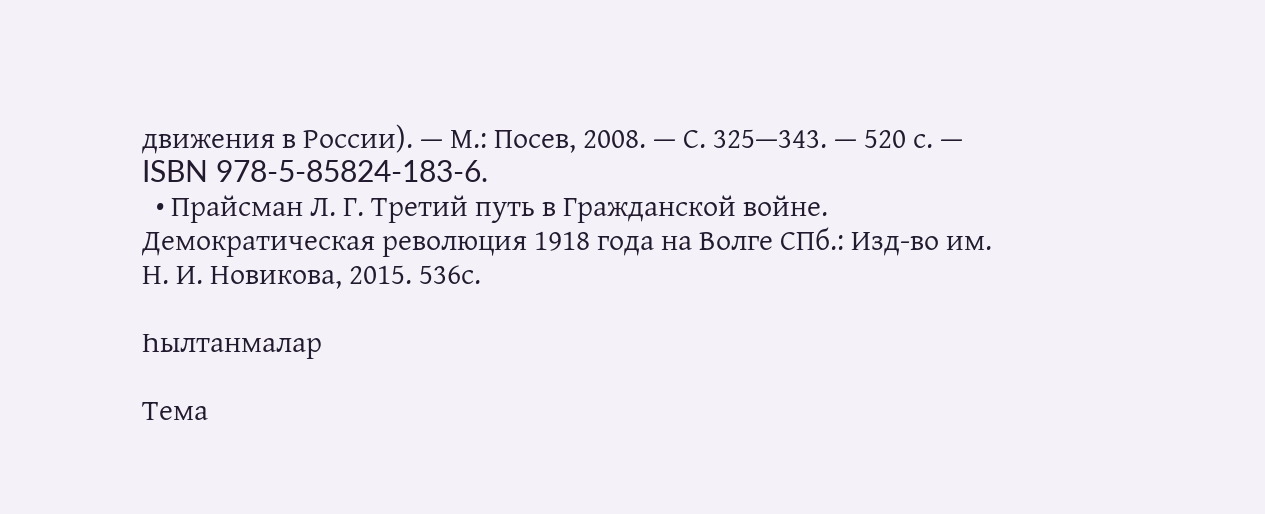движения в России). — М.: Посев, 2008. — С. 325—343. — 520 с. — ISBN 978-5-85824-183-6.
  • Прайсман Л. Г. Третий путь в Гражданской войне. Демократическая революция 1918 года на Волге СПб.: Изд-во им. Н. И. Новикова, 2015. 536с.

Һылтанмалар

Тема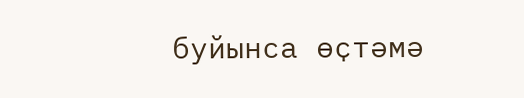буйынса өҫтәмә